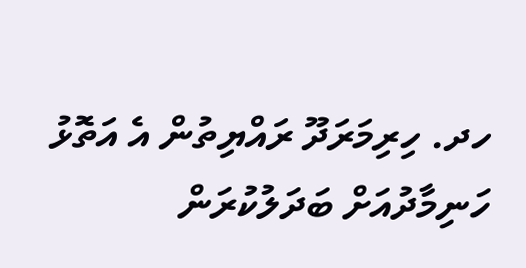ހދ. ހިރިމަރަދޫ ރައްޔިތުން އެ އަތޮޅު ހަނިމާދުއަށް ބަދަލުކުރަން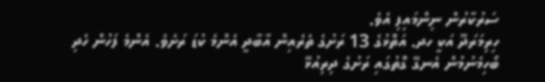ސަރުކާރުން ނިންމައިފި އެވެ.
ހިރިމަރަދޫ އަކީ ހދ. އަތޮޅުގެ 13 ރަށުގެ ތެރެއިން އާބާދީ އެންމެ ކުޑަ ރަށެވެ. އެންމެ ފަހުން ހެދި ބޯހިމެނުމުން އެނގޭ ގޮތުގައި ރަށުގެ ދިރިއުޅޭ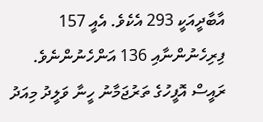އާބާދީއަކީ 293 އެކެވެ. އެއީ 157 ފިރިހެނުންނާއި 136 އަންހެނުންނެވެ.
ރައީސް އޮފީހުގެ ތަރުޖަމާނު ހީނާ ވަލީދު މިއަދު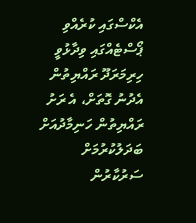އެކްސްގައި ކުރެއްވި ޕޯސްޓެއްގައި ވިދާޅުވީ ހިރިމަރަދޫ ރައްޔިތުން އެދުނު ގޮތަށް، އެ ރަށު ރައްޔިތުން ހަނިމާދުއަށް ބަދަލުކުރުމަށް ސަރުކާރުން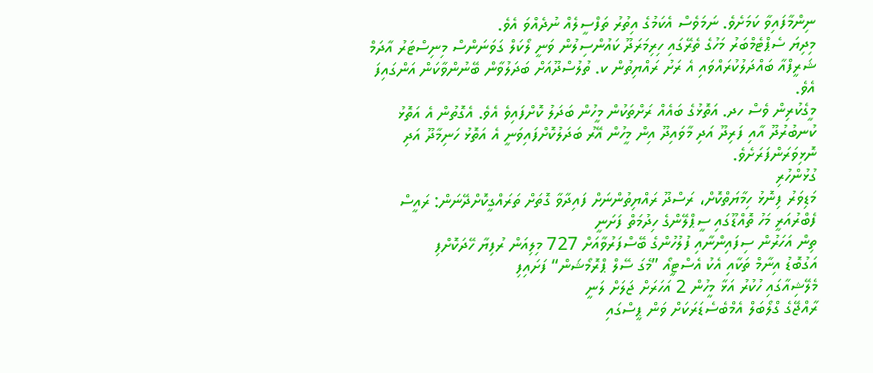ނިންމާފައިވާ ކަމަށެވެ. ނަމަވެސް އެކަމުގެ އިތުރު ތަފްސީލެއް ނުދެއްވަ އެވެ.
މިދިޔަ ސެޕްޓެމްބަރު މަހުގެ ތެރޭގައި ހިރިމަރަދޫ ކައުންސިލުން ވަނީ ލޯކަލް ގަވަނަންސް މިނިސްޓަރު އާދަމް ޝަރީފްއާ ބައްދަލުކުރައްވައި އެ ރަށު ރައްޔިތުން ކ. ތުލުސްދޫއަށް ބަދަލުވާން ބޭނުންވާކަން އަންގައިފަ އެވެ.
މީގެކުރިން ވެސް ހދ. އަތޮޅުގެ ބައެއް ރަށްތަކުން މީހުން ބަދަލު ކޮށްފައިވެ އެވެ. އެގޮތުން އެ އަތޮޅު ކުނބުރުދޫ އާއި ފަރިދޫ އަދި މާވައިދޫ އިން މީހުން އޭރު ބަދަލުކޮށްފައިވަނީ އެ އަތޮޅު ހަނިމާދޫ އަދި ނޮޅިވަރަންފަރަށެވެ.
ގުޅުންހުރި
މަޑިވަރު ފިނޮޅު ހިމާޔަތްކޮށް، ރަސްދޫ ރައްޔިތުންނަށް ފައިދާވާ ގޮތަށް ތަރައްގީކޮށްދޭނަން: ރައީސް
ފެބްރުއަރީ މަހު ތޮއްޑޫގައި ސީޕްލޭންގެ ހިދުމަތް ފަށަނީ
ތިން އަހަރުން ސިފައިންނާއި ފުލުހުންގެ ބޭސްފަރުވާއަށް 727 މިލިއަން ރުފިޔާ ހޭދަކޮށްފި
އަގުބޮޑު އިނާމް ތަކާއި އެކު އެސްޓީއޯ ”މެގަ ސޭލް ޕްރޮމޯޝަން“ ފަށައިފި
މެލޭޝިއާގައި ހުކުރު އަޅާ މީހުން 2 އަހަރަށް ޖަލަށް ލަނީ
ރާއްޖޭގެ ގްލޯބަލް އެމްބެސެޑަރަކަށް ވަން ޕީސްގައި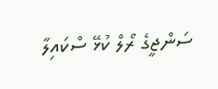ސަންޖީގެ ރޯލް ކުޅޭ ސްކައިލާ